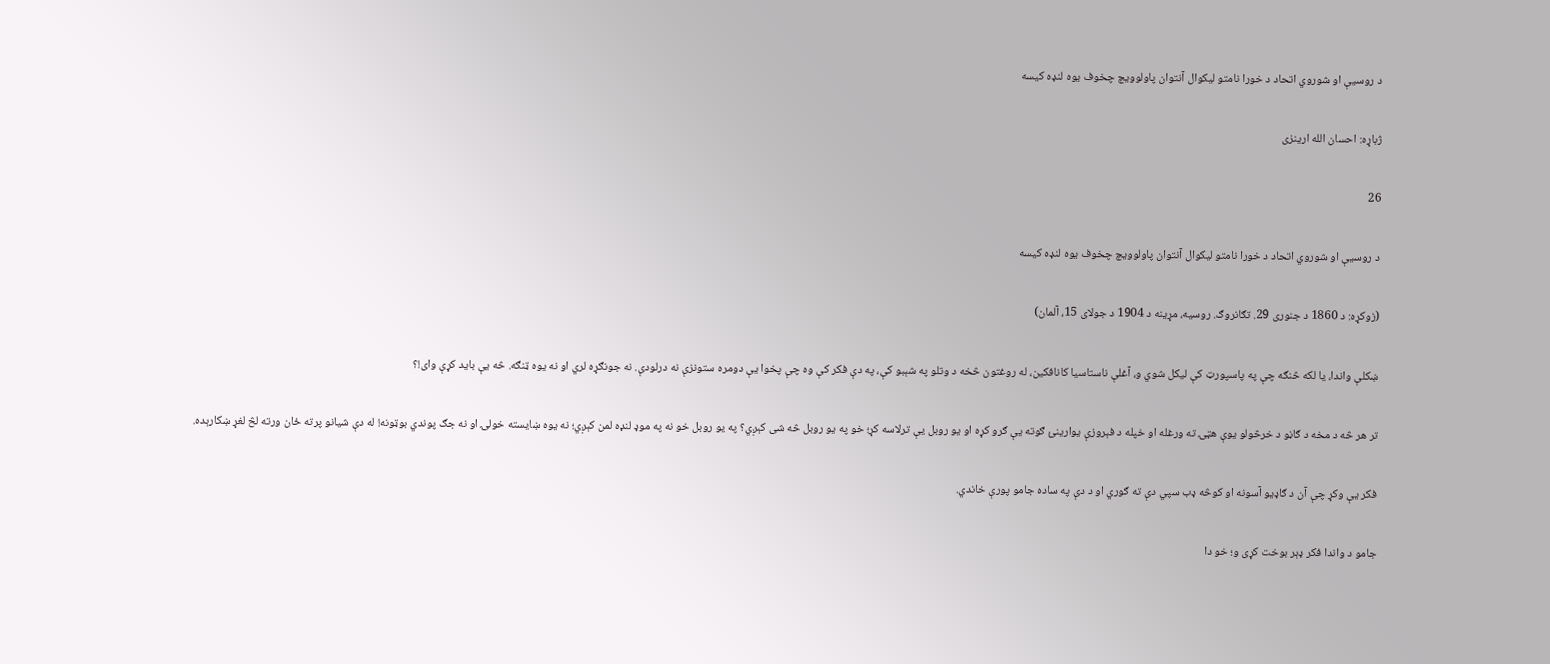د روسیې او شوروي اتحاد د خورا نامتو لیکوال آنتوان پاولوویچ چخوف یوه لنډه کیسه

ژباړه: احسان الله ارینزی

26

د روسیې او شوروي اتحاد د خورا نامتو لیکوال آنتوان پاولوویچ چخوف یوه لنډه کیسه

(زوکړه: د 1860 د جنوری 29. تګانروګ. روسیه، مړینه د 1904 د جولای 15، آلمان)

ښکلې واندا، یا لکه څنګه چې په پاسپورټ کې لیکل شوي و، آغلې ناستاسیا کانافکین، له روغتون څخه د وتلو په شېبو کې، په دې فکر کې وه چې پخوا یې دومره ستونزې نه درلودې. نه جونګړه لري او نه یوه ټنګه. څه یې باید کړې وای!؟

تر هر څه د مخه د ګاڼو د خرڅولو یوې هټۍ ته ورغله او خپله د فېروزې یوارینئ ګوته یې ګرو کړه او یو روبل یې ترلاسه کړ؛ خو په یو روبل څه شی کېږي؟ په یو روبل خو نه په موډ لنډه لمن کېږي؛ نه یوه ښایسته خولۍ او نه جګ پوندي بوټونه! له دې شیانو پرته ځان ورته لڅ لغړ ښکارېده.

فکر یې وکړ چې آن د ګاډیو آسونه او کوڅه ډب سپي دې ته ګوري او د دې په ساده جامو پورې خاندي.

جامو د واندا فکر ډېر بوخت کړی و؛ خو دا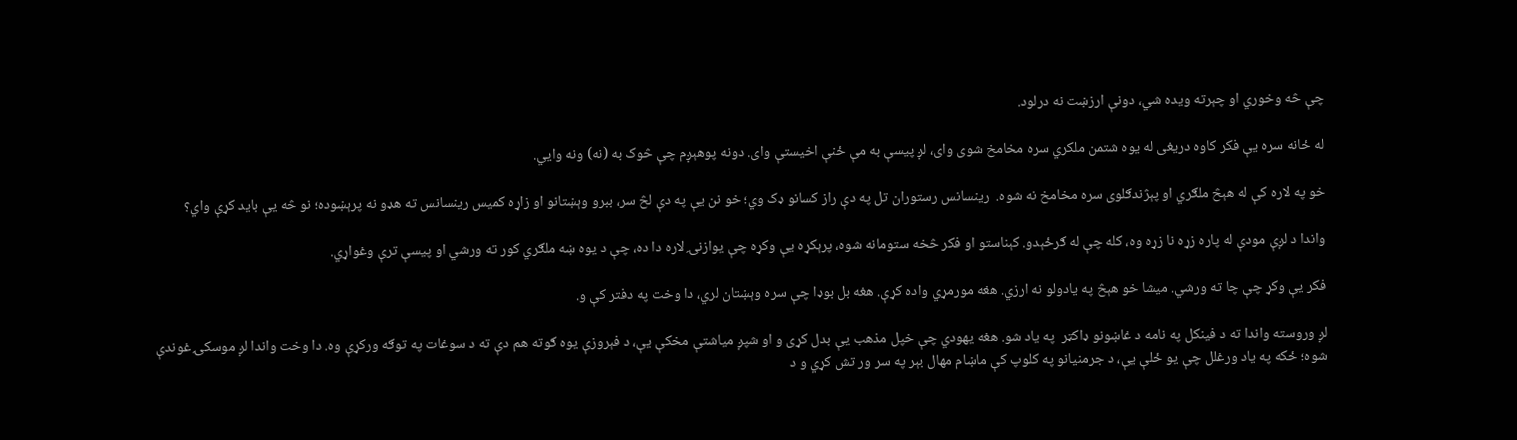چې څه وخوري او چېرته ویده شي، دونې ارزښت نه درلود.

له ځانه سره یې فکر کاوه دریغی له یوه شتمن ملکري سره مخامخ شوی وای، لږ پیسې به مې ځنې اخیستې وای. دونه پوهېږم چې څوک به (نه) ونه وایي.

خو په لاره کې له هېڅ ملګري او پېژندګلوی سره مخامخ نه شوه.  رینسانس رستوران تل په دې راز کسانو ډک وي؛ خو نن یې په دې لڅ سر، ببرو وېښتانو او زاړه کمیس رینسانس ته هډو نه پرېښوده؛ نو څه یې باید کړې واي؟

واندا د لږې مودې له پاره زړه نا زړه وه، کله چې له ګرځېدو. کېناستو او فکر څخه ستومانه شوه، پرېکړه یې وکړه چې یوازنۍ لاره دا ده، چې د یوه ښه ملګري کور ته ورشي او پیسې ترې وغواړي.

فکر یې وکړ چې چا ته ورشي. میشا خو هېڅ په یادولو نه ارزي. هغه مورمړي واده کړې. هغه بل بوډا چې سره وېښتان لري، دا وخت په دفتر کې و.

لږ وروسته واندا ته د فینکل په نامه د غاښونو ډاکټر  په یاد شو. هغه یهودي چې خپل مذهب یې بدل کړی و او شپږ میاشتې مخکې یې، د فېروزې یوه ګوته هم دې ته د سوغات په توګه ورکړې وه. دا وخت واندا لږ موسکۍ غوندې شوه؛ ځکه په یاد ورغلل چې یو ځلې یې، د جرمنیانو په کلوپ کې ماښام مهال بېر په سر ور تش کړي و د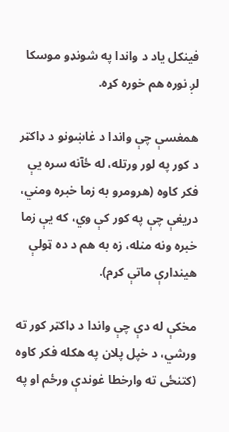فینکل یاد د واندا په شونډو موسکا لږ نوره هم خوره کړه.

همغسې چې واندا د غاښونو د ډاکټر د کور په لور ورتله، له ځآنه سره یې فکر کاوه (هرومرو به زما خبره ومني، دریغې چې په کور کې وي، که یې زما خبره ونه منله، زه به هم د ده ټولې هیندارې ماتې کړم).

مخکې له دې چې واندا د ډاکټر کور ته ورشي، د خپل پلان په هکله فکر کاوه (کتنځی ته وارخطا غوندې ورځم او په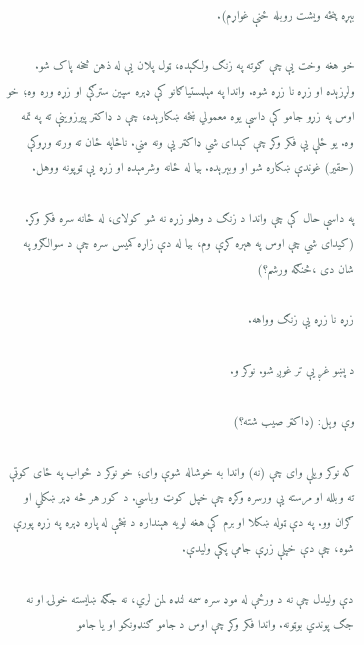بېړه پنځه ویشت روبله ځنې غواړم).

خو هغه وخت یې چې ګوته په زنګ ولګېده، ټول پلان یې له ذهن څخه پاک شو. ولړزېده او زړه نا زړه شوه. واندا په مېلمستیاګانو کې ډېره سپین سترګې او زړه وره وه؛ خو اوس په زړو جامو کې داسې یوه معمولي ښځه ښکارېده، چې د ډاکټر پیرزوینې ته په تمه وه. یو ځلې یې فکر وکړ چې کېدای شي ډاکټر یې ونه مني. ناڅاپه ځان ته ورته وړوکې (حقیر) غوندې ښکاره شو او وبېرېده. بیا له ځانه وشرمېده او زړه یې ټوپونه ووهل.

په داسې حال کې چې واندا د زنګ د وهلو زړه نه شو کولای، له ځانه سره فکر وکړ. (کیدای شي چې اوس په هېره کړې وم، بیا له دې زاړه کمیس سره چې د سوالګرو په شان دی ،څنګه ورشم؟)

زړه نا زړه یې زنګ وواهه.

د پښو غږ یې تر غوږ شو. نوکر و.

وې وېل: (ډاکټر صیب شته؟)

که نوکر ویلې وای چې (نه) واندا به خوشاله شوې وای؛ خو نوکر د ځواب په ځای کوټې ته وبلله او مرسته یې ورسره وکړه چې خپل کوټ وباسي. د کور هر څه ډېر ښکلي او ګران وو. په دې ټوله ښکلا او برم کې هغه لویه هېنداره د ښځې له پاره ډېره په زړه پورې شوه، چې دې خپلې زړې جامې پکې ولیدې.

دې ولیدل چې نه د ورځې له موډ سره سمه لنډه لمن لري، نه جګه ښایسته خولۍ او نه جګ پوندي بوټونه. واندا فکر وکړ چې اوس د جامو ګنډونکو او یا جامو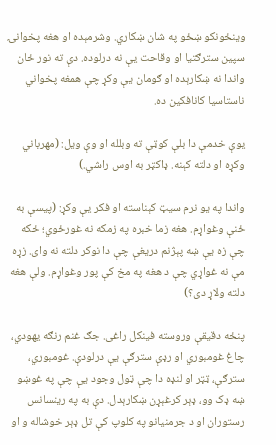وینځونکو ښځو په شان ښکاري. وشرمېده او هغه پخوانۍ سپین سترګتیا او وقاحت یې نه درلوده. دې ته نور ځان واندا نه ښکارېده او ګومان یې وکړ چې همغه پخواني ناستاسیا کانافکین ده.

یوې خدمې دا بلې کوټې ته وبلله او وې ویل: (مهرباني وکړه او دلته کېنه. ډاکټر به اوس راشي.)

واندا په یو نرم سیټ کېناسته او فکر یې وکړ: (پیسې به ځنې وغواړم. هغه زما خبره په زمکه نه غورځوي؛ ځکه چې زه یې ښه پېژنم دریغې چې دا نوکر دلته نه وای. زړه مې نه غواړي چې د هغه په مخ کې پور وغواړم. ولې هغه دلته ولاړ دی؟)

پنځه دقیقې وروسته فینکل راغی. جګ غنم رنګه یهودي، چاغ غومبوري او رډې سترګې یې درلودې. غومبوري، سترګې، ټټر او لنډه دا چې ټول وجود یې چې په غوښو ښه ډک وو، ډېر کرغېړن ښکارېدل. دې به په رینسانس رستوران او د جرمنیانو په کلوپ کې تل ډېر خوشاله و او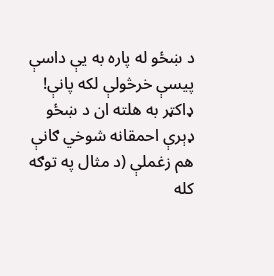د ښځو له پاره به یې داسې پیسې خرڅولې لکه پانې! ډاکټر به هلته ان د ښځو ډېرې احمقانه شوخي ګانې هم زغملې (د مثال په توګه کله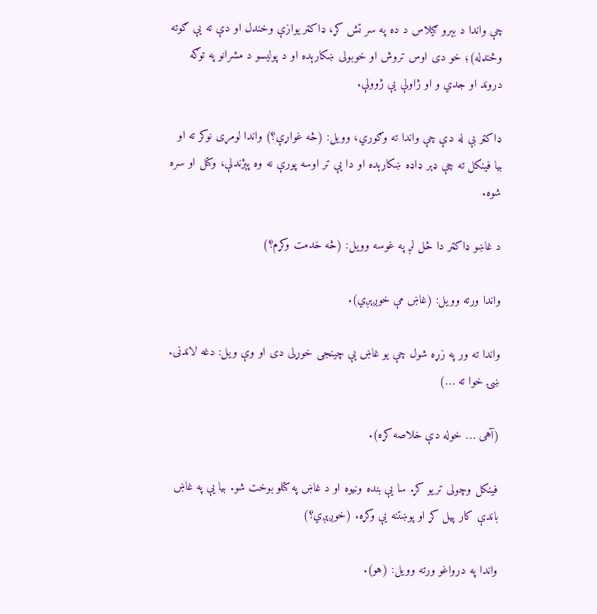چې واندا د بېرو ګیلاس د ده په سر تش کړ، ډاکټر یوازې وخندل او دې ته یې ګوته وڅنډله)؛ خو دی اوس تروش او خوبولی ښکارېده او د پولیسو د مشرانو په توګه دروند او جدي و او ژاولې یې ژوولې.

ډاکټر بې له دې چې واندا ته وګوري، وویل: (څه غواړې؟) واندا لومړی نوکر ته او بیا فینکل ته چې ډېر ډاډه ښکارېده او دا یې تر اوسه پورې نه وه پېژندلې، وکتل او سره شوه.

د غاښو ډاکټر دا ځل لږ په غوسه وویل: (څه خدمت وکړم؟)

واندا ورته وویل: (غاښ مې خوږېږي).

واندا ته ور په زړه شول چې یو غاښ یې چینجی خوړلی دی او وې ویل: دغه لاندنی. ښۍ خوا ته …)

(آهی … خوله دې خلاصه کړه).

فینکل وچولی تریو کړ. سا یې بنده ونیوه او د غاښ په کتلو بوخت شو. بیا یې په غاښ باندې کار پیل کړ او پوښتنه یې وکړه. (خوږېږي؟)

واندا په درواغو ورته وویل: (هو).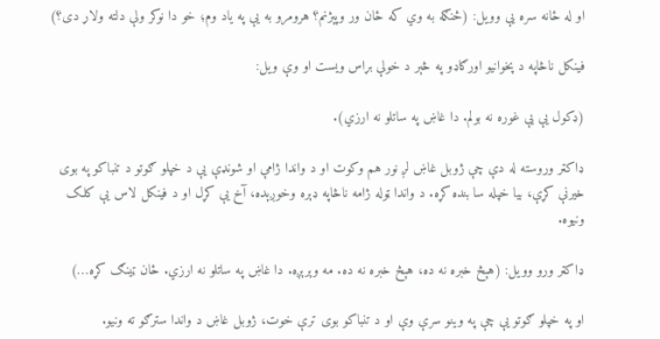او له ځانه سره یې وویل: (څنګه به وي که ځان ور وپېژنم؟ هرومرو به یې په یاد وم؛ خو دا نوکر ولې دلته ولاړ دی؟)

فینکل ناڅاپه د پخوانیو اورګاډو په څېر د خولې بړاس ویست او وې ویل:

(ډکول یې یې غوره نه بولم. دا غاښ په ساتلو نه ارزي).

ډاکټر وروسته له دې چې ژوبل غاښ لږ نور هم وکوت او د واندا ژامې او شونډې یې د خپلو ګوتو د تنباکو په بوی خیرنې کړې، بیا خپله سا بنده کړه. د واندا ټوله ژامه ناڅاپه ډېره وخوږېده، آخ یې کړل او د فینکل لاس یې کلک ونیوه.

ډاکټر ورو وویل: (هېڅ خبره نه ده، هېڅ خبره نه ده. مه وېرېږه. دا غاښ په ساتلو نه ارزي. ځان ټینګ کړه…)

او په خپلو ګوتو یې چې په وینو سرې وې او د تنباکو بوی ترې خوت، ژوبل غاښ د واندا سترګو ته ونیو.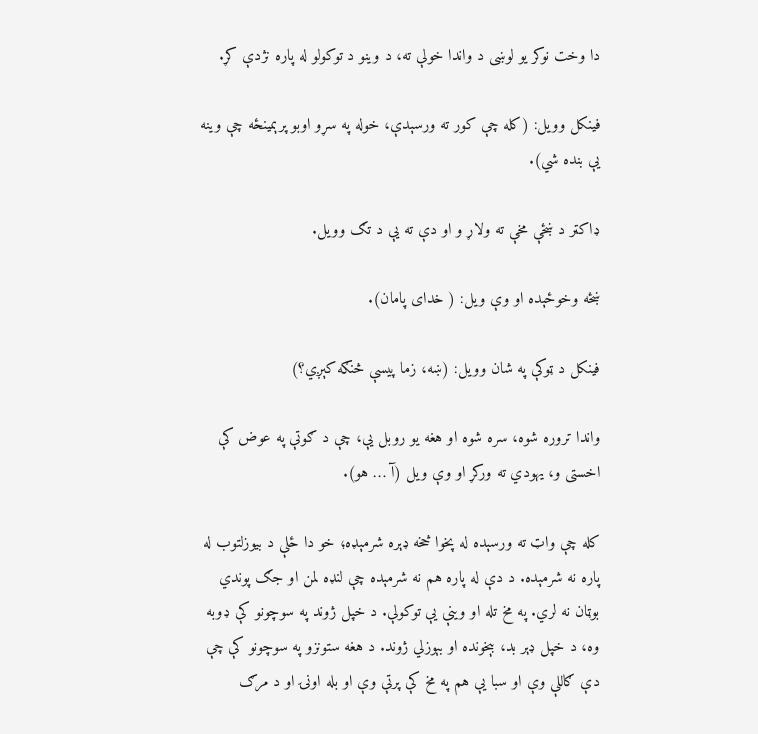دا وخت نوکر یو لوښی د واندا خولې ته، د وینو د توکولو له پاره نژدې کړ.

فینکل وویل: (کله چې کور ته ورسېدې، خوله په سړو اوبو پرېمینځه چې وینه یې بنده شي).

ډاکټر د ښځې مخې ته ولاړ و او دې ته یې د تګ وویل.

ښځه وخوځېده او وې ویل: ( خدای پامان).

فینکل د ټوکې په شان وویل: (ښه، زما پیسې څنګه کېږي؟)

واندا تروره شوه، سره شوه او هغه یو روبل یې، چې د ګوتې په عوض کې اخستی و، یهودي ته ورکړ او وې ویل (آ … هو).

کله چې واټ ته ورسېده له پخوا څخه ډېره شرمېډه؛ خو دا ځلې د بیوزلتوب له پاره نه شرمېده. د دې له پاره هم نه شرمېده چې لنډه لمن او جګ پوندي بوټان نه لري. په مخ تله او وینې یې توکولې. د خپل ژوند په سوچونو کې ډوبه وه، د خپل ډېر بد، بېخونده او بېوزلي ژوند. د هغه ستونزو په سوچونو کې چې دې ګاللې وې او سبا یې هم په مخ کې پرتې وې او بله اونۍ او د مرګ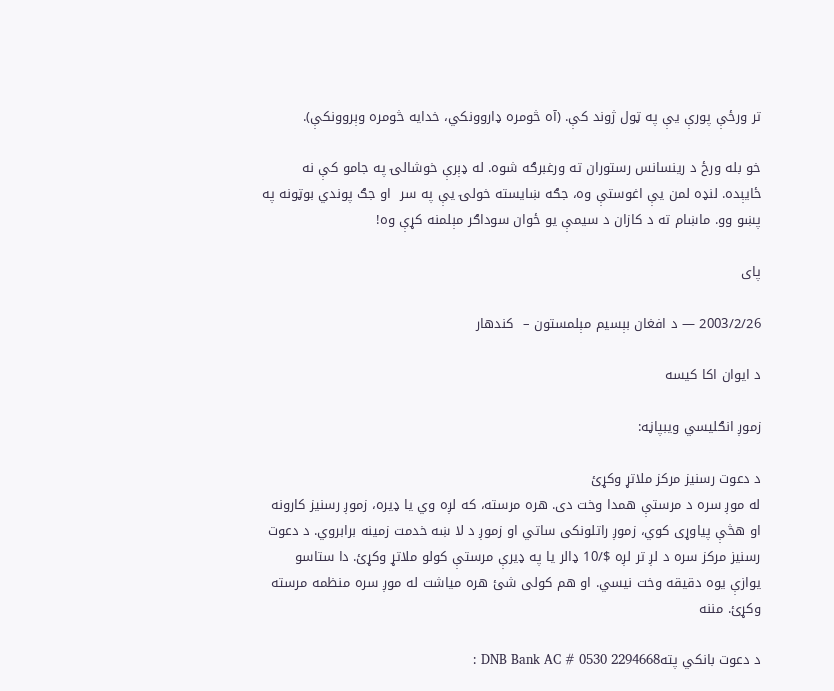تر ورځې پورې یې په ټول ژوند کې. (آه څومره ډاروونکي، خدایه څومره وېروونکې).

خو بله ورځ د رینسانس رستوران ته ورغبرګه شوه. له ډېرې خوشالۍ په جامو کې نه ځایېده. لنډه لمن یې اغوستې وه، جګه ښایسته خولۍ یې په سر  او جګ پوندي بوټونه په پښو وو. ماښام ته د کازان د سیمې یو ځوان سوداګر مېلمنه کړې وه!

پای

2003/2/26 — د افغان بېسیم مېلمستون –  کندهار

د ایوان اکا کیسه

زموږ انګلیسي ویبپاڼه:

د دعوت رسنیز مرکز ملاتړ وکړئ
له موږ سره د مرستې همدا وخت دی. هره مرسته، که لږه وي یا ډیره، زموږ رسنیز کارونه او هڅې پیاوړی کوي، زموږ راتلونکی ساتي او زموږ د لا ښه خدمت زمینه برابروي. د دعوت رسنیز مرکز سره د لږ تر لږه $/10 ډالر یا په ډیرې مرستې کولو ملاتړ وکړئ. دا ستاسو یوازې یوه دقیقه وخت نیسي. او هم کولی شئ هره میاشت له موږ سره منظمه مرسته وکړئ. مننه

د دعوت بانکي پتهDNB Bank AC # 0530 2294668 :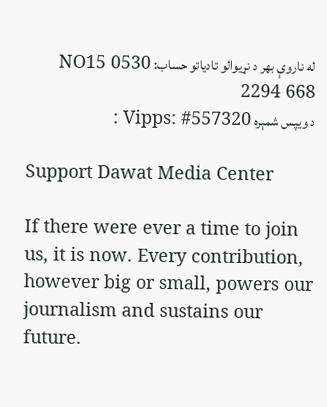له ناروې بهر د نړیوالو تادیاتو حساب: NO15 0530 2294 668
د ویپس شمېره Vipps: #557320 :

Support Dawat Media Center

If there were ever a time to join us, it is now. Every contribution, however big or small, powers our journalism and sustains our future.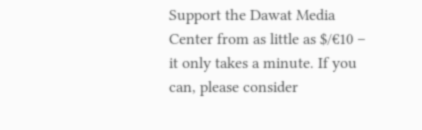Support the Dawat Media Center from as little as $/€10 – it only takes a minute. If you can, please consider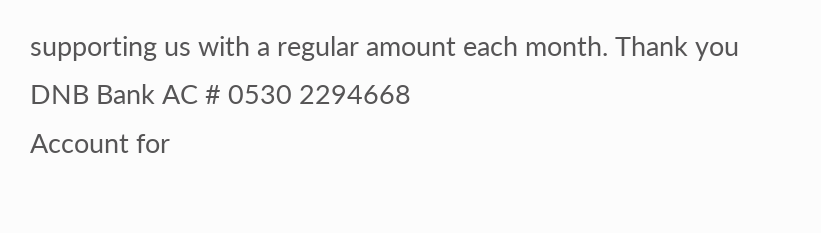supporting us with a regular amount each month. Thank you
DNB Bank AC # 0530 2294668
Account for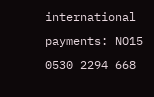international payments: NO15 0530 2294 668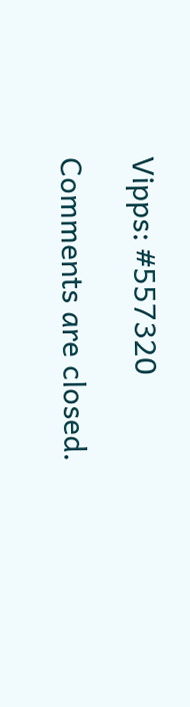Vipps: #557320

Comments are closed.